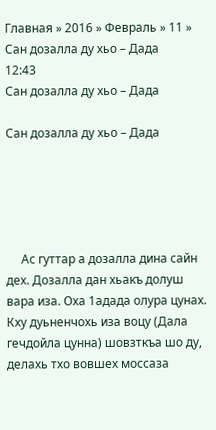Главная » 2016 » Февраль » 11 » Сан дозалла ду хьо – Дада
12:43
Сан дозалла ду хьо – Дада

Сан дозалла ду хьо – Дада





     Ас гуттар а дозалла дина сайн дех. Дозалла дан хьакъ долуш вара иза. Оха 1адада олура цунах.  Кху дуьненчохь иза воцу (Дала гечдойла цунна) шовзткъа шо ду, делахь тхо вовшех моссаза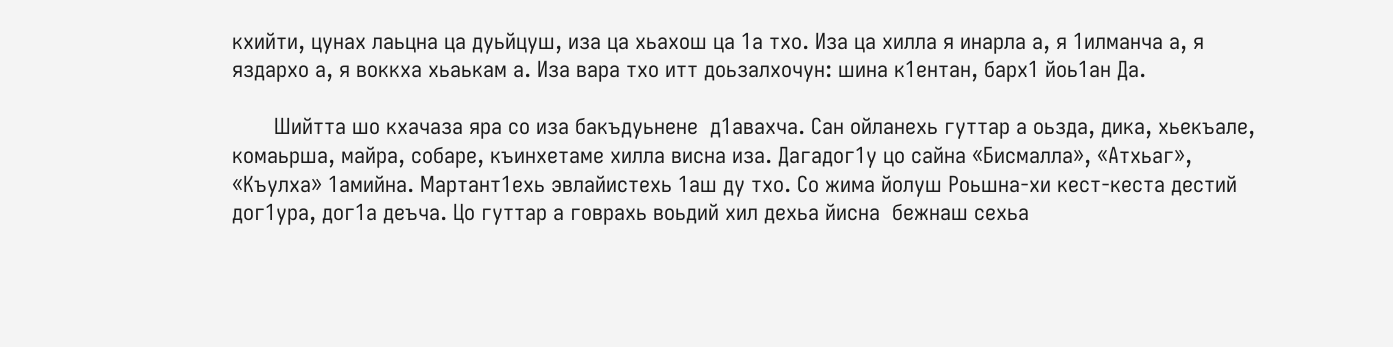кхийти, цунах лаьцна ца дуьйцуш, иза ца хьахош ца 1а тхо. Иза ца хилла я инарла а, я 1илманча а, я яздархо а, я воккха хьаькам а. Иза вара тхо итт доьзалхочун: шина к1ентан, барх1 йоь1ан Да.

       Шийтта шо кхачаза яра со иза бакъдуьнене  д1авахча. Сан ойланехь гуттар а оьзда, дика, хьекъале, комаьрша, майра, собаре, къинхетаме хилла висна иза. Дагадог1у цо сайна «Бисмалла», «Атхьаг», «Къулха» 1амийна. Мартант1ехь эвлайистехь 1аш ду тхо. Со жима йолуш Роьшна-хи кест-кеста дестий дог1ура, дог1а деъча. Цо гуттар а говрахь воьдий хил дехьа йисна  бежнаш сехьа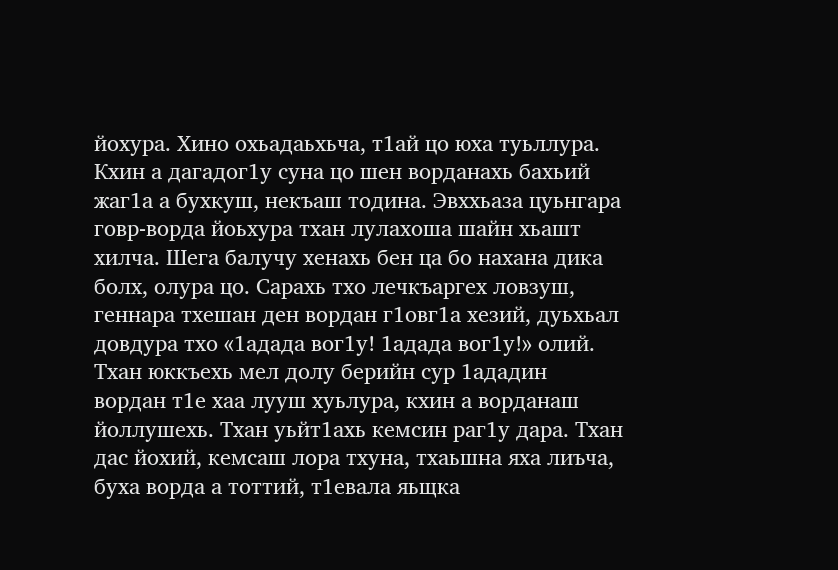йохура. Хино охьадаьхьча, т1ай цо юха туьллура. Кхин а дагадог1у суна цо шен ворданахь бахьий жаг1а а бухкуш, некъаш тодина. Эвххьаза цуьнгара говр-ворда йоьхура тхан лулахоша шайн хьашт хилча. Шега балучу хенахь бен ца бо нахана дика болх, олура цо. Сарахь тхо лечкъаргех ловзуш, геннара тхешан ден вордан г1овг1а хезий, дуьхьал довдура тхо «1адада вог1у! 1адада вог1у!» олий. Тхан юккъехь мел долу берийн сур 1ададин вордан т1е хаа лууш хуьлура, кхин а ворданаш йоллушехь. Тхан уьйт1ахь кемсин раг1у дара. Тхан дас йохий, кемсаш лора тхуна, тхаьшна яха лиъча, буха ворда а тоттий, т1евала яьщка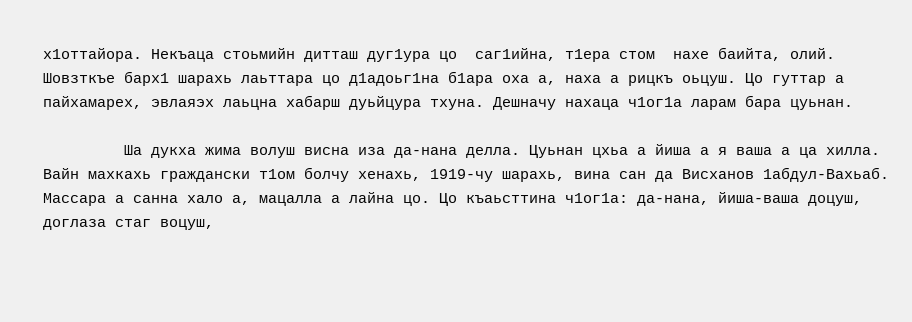х1оттайора. Некъаца стоьмийн дитташ дуг1ура цо  саг1ийна, т1ера стом  нахе баийта, олий. Шовзткъе барх1 шарахь лаьттара цо д1адоьг1на б1ара оха а, наха а рицкъ оьцуш. Цо гуттар а пайхамарех, эвлаяэх лаьцна хабарш дуьйцура тхуна. Дешначу нахаца ч1ог1а ларам бара цуьнан.

         Ша дукха жима волуш висна иза да-нана делла. Цуьнан цхьа а йиша а я ваша а ца хилла. Вайн махкахь граждански т1ом болчу хенахь, 1919-чу шарахь, вина сан да Висханов 1абдул-Вахьаб. Массара а санна хало а, мацалла а лайна цо. Цо къаьсттина ч1ог1а: да-нана, йиша-ваша доцуш, доглаза стаг воцуш,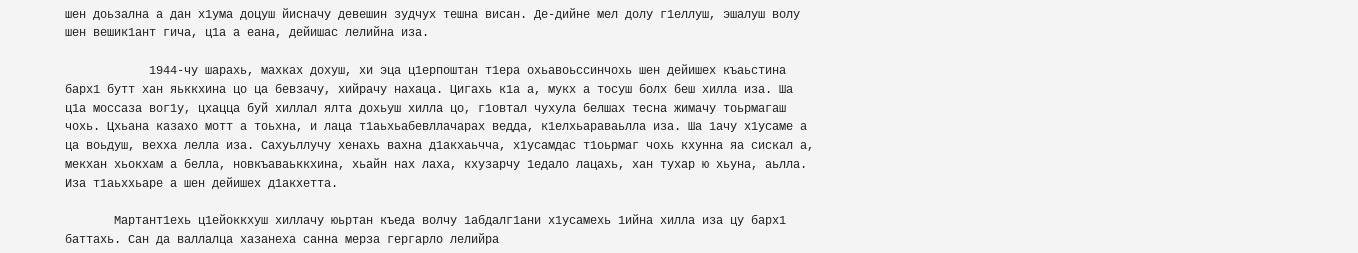шен доьзална а дан х1ума доцуш йисначу девешин зудчух тешна висан. Де-дийне мел долу г1еллуш, эшалуш волу шен вешик1ант гича, ц1а а еана, дейишас лелийна иза.

            1944-чу шарахь, махках дохуш, хи эца ц1ерпоштан т1ера охьавоьссинчохь шен дейишех къаьстина барх1 бутт хан яьккхина цо ца бевзачу, хийрачу нахаца. Цигахь к1а а, мукх а тосуш болх беш хилла иза. Ша ц1а моссаза вог1у, цхацца буй хиллал ялта дохьуш хилла цо, г1овтал чухула белшах тесна жимачу тоьрмагаш чохь. Цхьана казахо мотт а тоьхна, и лаца т1аьхьабевллачарах ведда, к1елхьараваьлла иза. Ша 1ачу х1усаме а ца воьдуш, вехха лелла иза. Сахуьллучу хенахь вахна д1акхаьчча, х1усамдас т1оьрмаг чохь кхунна яа сискал а, мекхан хьокхам а белла, новкъаваьккхина, хьайн нах лаха, кхузарчу 1едало лацахь, хан тухар ю хьуна, аьлла.  Иза т1аьххьаре а шен дейишех д1акхетта.

       Мартант1ехь ц1ейоккхуш хиллачу юьртан къеда волчу 1абдалг1ани х1усамехь 1ийна хилла иза цу барх1 баттахь. Сан да валлалца хазанеха санна мерза гергарло лелийра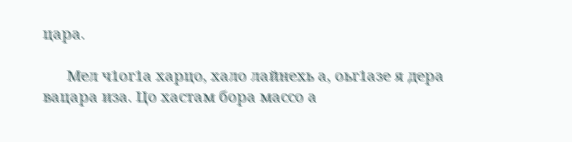цара.

      Мел ч1ог1а харцо, хало лайнехь а, оьг1азе я дера вацара иза. Цо хастам бора массо а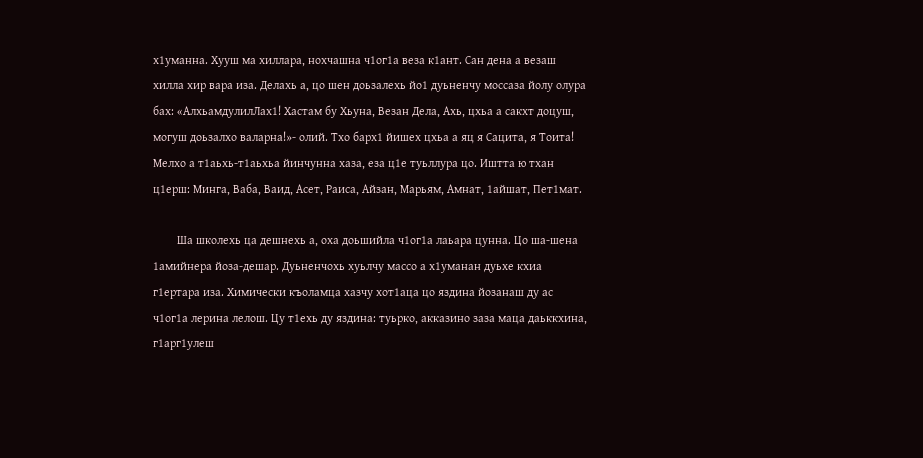х1уманна. Хууш ма хиллара, нохчашна ч1ог1а веза к1ант. Сан дена а везаш хилла хир вара иза. Делахь а, цо шен доьзалехь йо1 дуьненчу моссаза йолу олура бах: «АлхьамдулилЛах1! Хастам бу Хьуна, Везан Дела, Ахь, цхьа а сакхт доцуш, могуш доьзалхо валарна!»- олий. Тхо барх1 йишех цхьа а яц я Сацита, я Тоита! Мелхо а т1аьхь-т1аьхьа йинчунна хаза, еза ц1е туьллура цо. Иштта ю тхан ц1ерш: Минга, Ваба, Ваид, Асет, Раиса, Айзан, Марьям, Амнат, 1айшат, Пет1мат.

        Ша школехь ца дешнехь а, оха доьшийла ч1ог1а лаьара цунна. Цо ша-шена 1амийнера йоза-дешар. Дуьненчохь хуьлчу массо а х1уманан дуьхе кхиа г1ертара иза. Химически къоламца хазчу хот1аца цо яздина йозанаш ду ас ч1ог1а лерина лелош. Цу т1ехь ду яздина: туьрко, акказино заза маца даьккхина, г1арг1улеш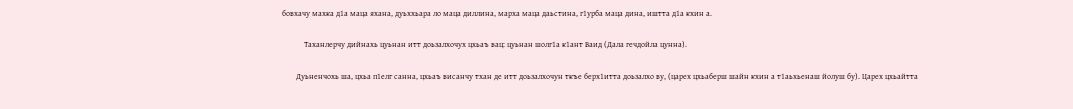бовхачу махка д1а маца яхана, дуьххьара ло маца диллина, марха маца даьстина, г1урба маца дина, иштта д1а кхин а.

           Таханлерчу дийнахь цуьнан итт доьзалхочух цхьаъ вац: цуьнан шолг1а к1ант Ваид (Дала гечдойла цунна).

       Дуьненчохь ша, цхьа п1елг санна, цхьаъ висанчу тхан де итт доьзалхочун ткъе берх1итта доьзалхо ву, (царех цхьаберш шайн кхин а т1аьхьенаш йолуш бу). Царех цхьайтта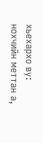хьехархо ву: нохчийн меттан а,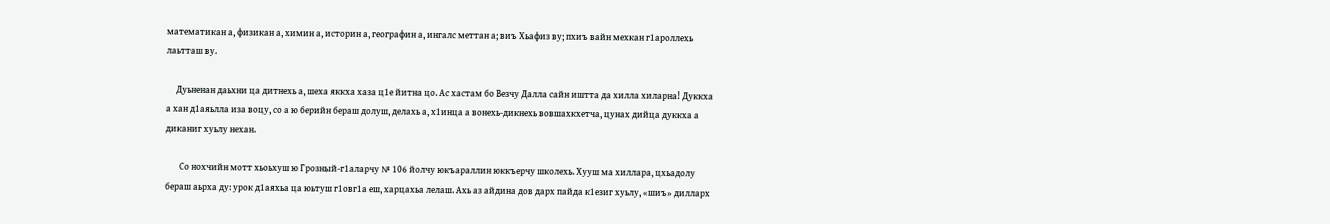математикан а, физикан а, химин а, историн а, географин а, ингалс меттан а; виъ Хьафиз ву; пхиъ вайн мехкан г1ароллехь лаьтташ ву.

     Дуьненан даьхни ца дитнехь а, шеха яккха хаза ц1е йитна цо. Ас хастам бо Везчу Далла сайн иштта да хилла хиларна! Дуккха а хан д1аяьлла иза воцу, со а ю берийн бераш долуш, делахь а, х1инца а вонехь-дикнехь вовшахкхетча, цунах дийца дуккха а диканиг хуьлу нехан.

       Со нохчийн мотт хьоьхуш ю Грозный-г1аларчу № 106 йолчу юкъараллин юккъерчу школехь. Хууш ма хиллара, цхьадолу  бераш аьрха ду: урок д1аяхьа ца юьтуш г1овг1а еш, харцахьа лелаш. Ахь аз айдина дов дарх пайда к1езиг хуьлу, «шиъ» дилларх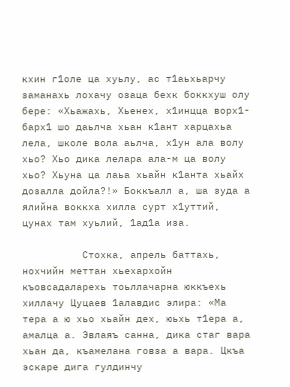кхин г1оле ца хуьлу, ас т1аьхьарчу заманахь лохачу озаца бехк боккхуш олу бере: «Хьажахь, Хьенех, х1инцца ворх1-барх1 шо даьлча хьан к1ант харцахьа лела, школе вола аьлча, х1ун ала волу хьо? Хьо дика лелара ала-м ца волу хьо? Хьуна ца лаьа хьайн к1анта хьайх дозалла дойла?!» Боккъалл а, ша зуда а ялийна воккха хилла сурт х1уттий, цунах там хуьлий, 1ад1а иза.

          Стохка, апрель баттахь, нохчийн меттан хьехархойн къовсадаларехь тоьллачарна юккъехь  хиллачу Цуцаев 1алавдис элира: «Ма тера а ю хьо хьайн дех, юьхь т1ера а, амалца а. Эвлаяъ санна, дика стаг вара хьан да, къамелана говза а вара. Цкъа эскаре дига гулдинчу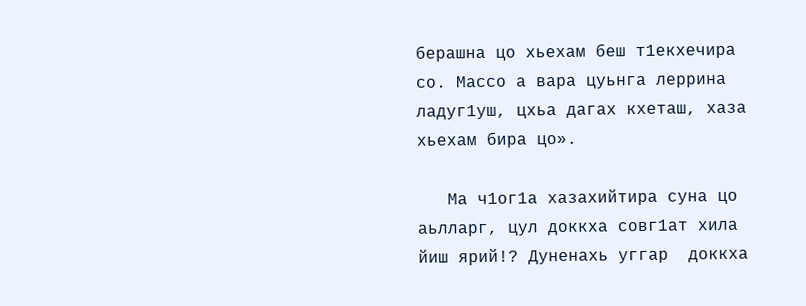берашна цо хьехам беш т1екхечира со. Массо а вара цуьнга леррина ладуг1уш, цхьа дагах кхеташ, хаза хьехам бира цо».

   Ма ч1ог1а хазахийтира суна цо аьлларг, цул доккха совг1ат хила йиш ярий!? Дуненахь уггар  доккха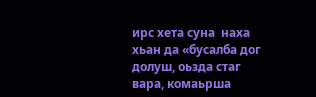ирс хета суна  наха хьан да «бусалба дог долуш, оьзда стаг вара, комаьрша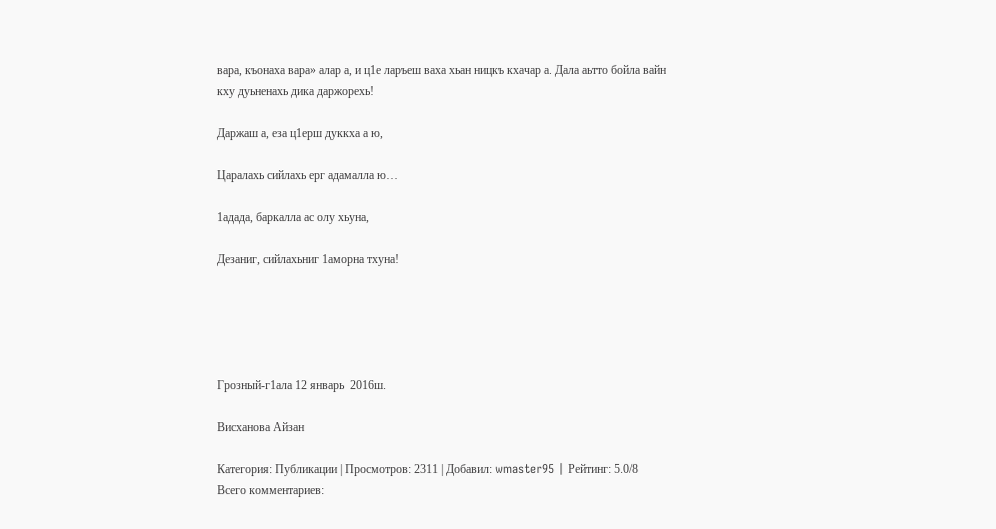вара, къонаха вара» алар а, и ц1е ларъеш ваха хьан ницкъ кхачар а. Дала аьтто бойла вайн кху дуьненахь дика даржорехь!

Даржаш а, еза ц1ерш дуккха а ю,

Царалахь сийлахь ерг адамалла ю…

1адада, баркалла ас олу хьуна,

Дезаниг, сийлахьниг 1аморна тхуна!





Грозный-г1ала 12 январь  2016ш.

Висханова Айзан

Категория: Публикации | Просмотров: 2311 | Добавил: wmaster95 | Рейтинг: 5.0/8
Всего комментариев: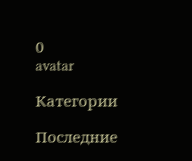0
avatar

Категории

Последние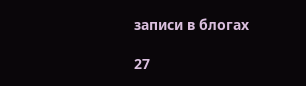записи в блогах

27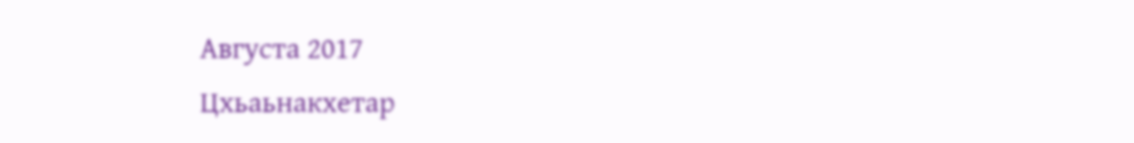Августа 2017
Цхьаьнакхетар